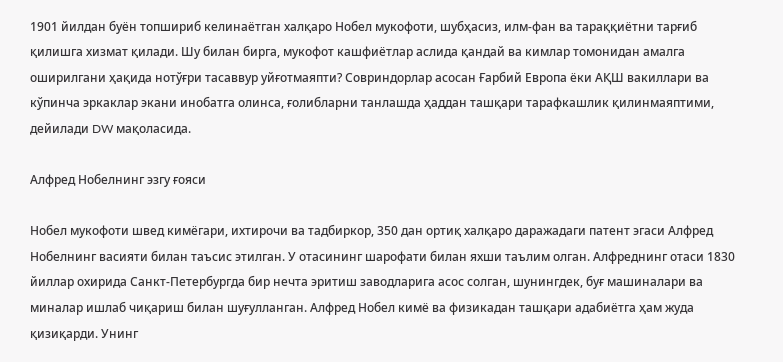1901 йилдан буён топшириб келинаётган халқаро Нобел мукофоти, шубҳасиз, илм-фан ва тараққиётни тарғиб қилишга хизмат қилади. Шу билан бирга, мукофот кашфиётлар аслида қандай ва кимлар томонидан амалга оширилгани ҳақида нотўғри тасаввур уйғотмаяпти? Совриндорлар асосан Ғарбий Европа ёки АҚШ вакиллари ва кўпинча эркаклар экани инобатга олинса, ғолибларни танлашда ҳаддан ташқари тарафкашлик қилинмаяптими, дейилади DW мақоласида.

Алфред Нобелнинг эзгу ғояси

Нобел мукофоти швед кимёгари, ихтирочи ва тадбиркор, 350 дан ортиқ халқаро даражадаги патент эгаси Алфред Нобелнинг васияти билан таъсис этилган. У отасининг шарофати билан яхши таълим олган. Алфреднинг отаси 1830 йиллар охирида Санкт-Петербургда бир нечта эритиш заводларига асос солган, шунингдек, буғ машиналари ва миналар ишлаб чиқариш билан шуғулланган. Алфред Нобел кимё ва физикадан ташқари адабиётга ҳам жуда қизиқарди. Унинг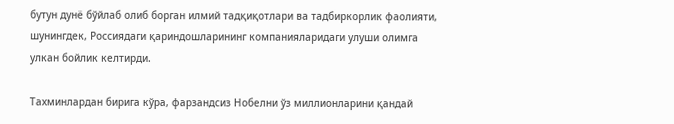бутун дунё бўйлаб олиб борган илмий тадқиқотлари ва тадбиркорлик фаолияти, шунингдек, Россиядаги қариндошларининг компанияларидаги улуши олимга улкан бойлик келтирди.

Тахминлардан бирига кўра, фарзандсиз Нобелни ўз миллионларини қандай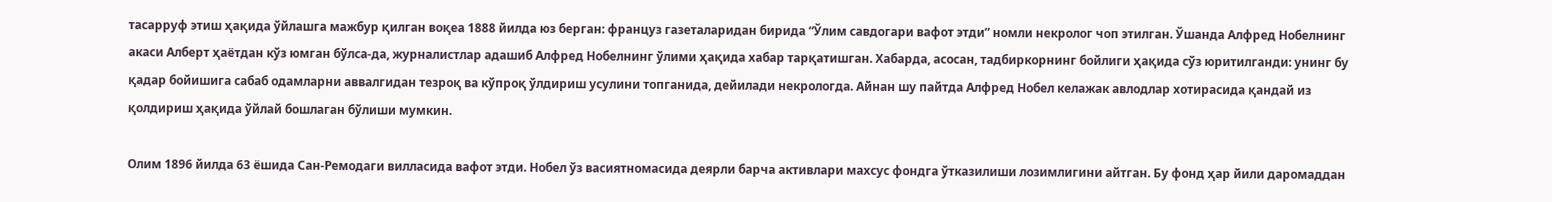тасарруф этиш ҳақида ўйлашга мажбур қилган воқеа 1888 йилда юз берган: француз газеталаридан бирида “Ўлим савдогари вафот этди” номли некролог чоп этилган. Ўшанда Алфред Нобелнинг акаси Алберт ҳаётдан кўз юмган бўлса-да, журналистлар адашиб Алфред Нобелнинг ўлими ҳақида хабар тарқатишган. Хабарда, асосан, тадбиркорнинг бойлиги ҳақида сўз юритилганди: унинг бу қадар бойишига сабаб одамларни аввалгидан тезроқ ва кўпроқ ўлдириш усулини топганида, дейилади некрологда. Айнан шу пайтда Алфред Нобел келажак авлодлар хотирасида қандай из қолдириш ҳақида ўйлай бошлаган бўлиши мумкин.

Олим 1896 йилда 63 ёшида Сан-Ремодаги вилласида вафот этди. Нобел ўз васиятномасида деярли барча активлари махсус фондга ўтказилиши лозимлигини айтган. Бу фонд ҳар йили даромаддан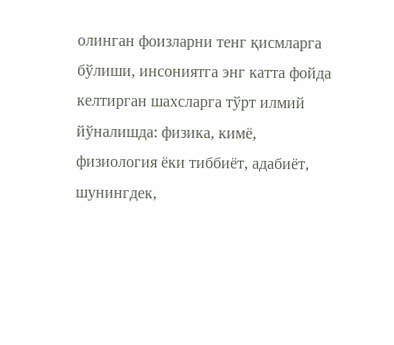олинган фоизларни тенг қисмларга бўлиши, инсониятга энг катта фойда келтирган шахсларга тўрт илмий йўналишда: физика, кимё, физиология ёки тиббиёт, адабиёт, шунингдек,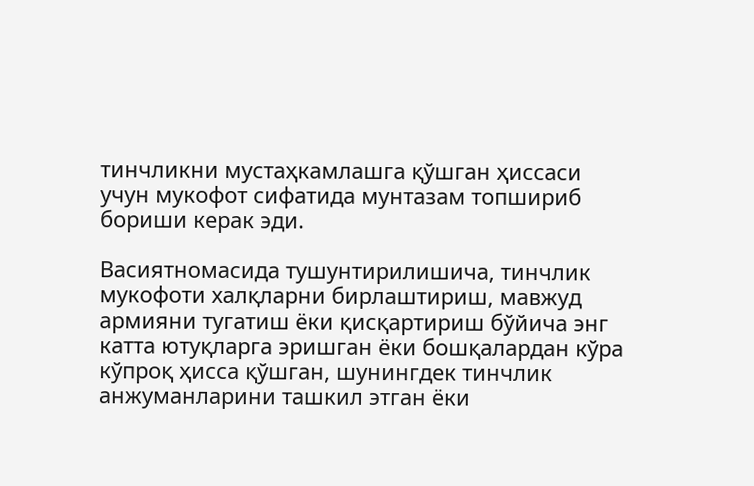тинчликни мустаҳкамлашга қўшган ҳиссаси учун мукофот сифатида мунтазам топшириб бориши керак эди.

Васиятномасида тушунтирилишича, тинчлик мукофоти халқларни бирлаштириш, мавжуд армияни тугатиш ёки қисқартириш бўйича энг катта ютуқларга эришган ёки бошқалардан кўра кўпроқ ҳисса қўшган, шунингдек тинчлик анжуманларини ташкил этган ёки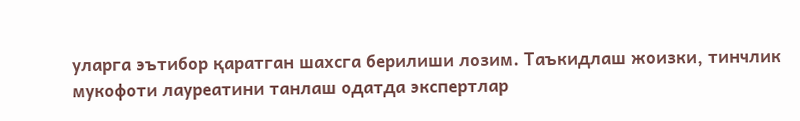уларга эътибор қаратган шахсга берилиши лозим. Таъкидлаш жоизки, тинчлик мукофоти лауреатини танлаш одатда экспертлар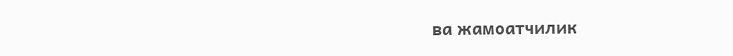ва жамоатчилик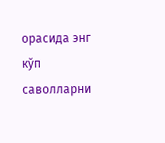орасида энг кўп саволларни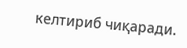келтириб чиқаради.